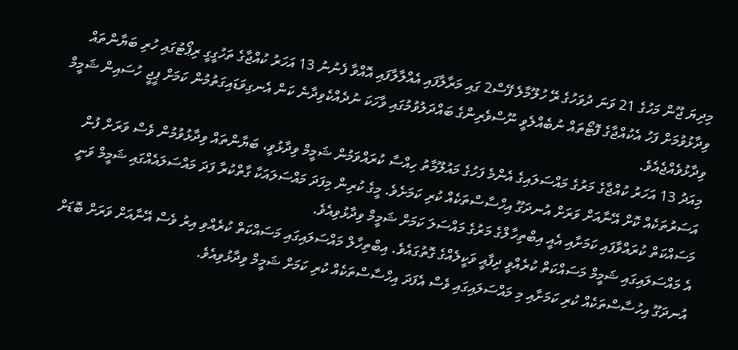މިދިޔަ ޖޫން މަހުގެ 21 ވަނަ ދުވަހުގެ ރޭ ހުލޫމާލެ ފޭސް2 ގައި މަރާލާފައި އެއްލާލާފައި އޮއްވާ ފެނުނު 13 އަހަރު ކުއްޖާގެ ތަހުގީގީ ރިޕޯޓުގައި ހުރި ބަޔާންތައް ވިދާޅުވުމަށް ފަހު އެކުއްޖާގެ ފޮޓޯތައް ނުބެއްލެވީ ނޫސްވެރިންގެ ބައްދަލުވުމުގައި ވާހަކަ ނުދެއްކެވިދާނެ ކަން އެނގިވަޑައިގަތުމުން ކަމަށް ޕީޖީ ހުސައިން ޝަމީމް ވިދާޅުވެއްޖެއެވެ.
މިއަދު 13 އަހަރު ކުއްޖާގެ މަރުގެ މައްސަލައިގެ އެންމެ ފަހުގެ މައުލޫމާތު ހިއްސާ ކުރައްވަމުން ޝަމީމް ވިދާޅުވީ، ބަޔާންތައް ވިދާޅުވުމުން ވެސް ވަރަށް ފުން އަސަރުތަކެއް ކޮށް އޭނާއަށް ވަރަށް އުނދަގޫ އިހްސާސްތަކެއް ކުރި ކަމަށެވެ. މީގެ ކުރިން މިފަދަ މައްސަލައަކާ ގާތްކުރާ ފަދަ މައްސަލައެއްގައި ޝަމީމް ވަނީ މަސައްކަތް ކުރައްވާފައި ކަމަށާއި އެއީ އިބްތިހާލްގެ މަރުގެ މައްސަލަ ކަމަށް ޝަމީމް ވިދާޅުވިއެވެ.
އެ މައްސަލައިގައި ޝަމީމް މަސައްކަތް ކުރެއްވީ ދިފާއީ ވަކީލެއްގެ ގޮތުގައެވެ. އިބްތިހާލް މައްސަލައިގައި މަސައްކަތް ކުރެއްވި އިރު ވެސް އޭނާއަށް ވަރަށް ބޮޑަށް އުނދަގޫ އިހުސާސްތަކެއް ކުރި ކަމަށާއި މި މައްސަލައިގައި ވެސް އެފަދަ އިހްސާސްތަކެއް ކުރި ކަމަށް ޝަމީމް ވިދާޅުވިއެވެ.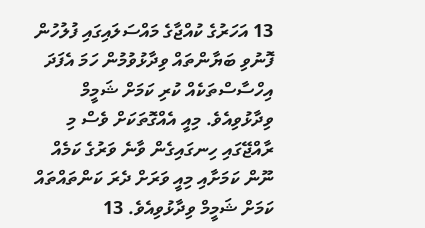13 އަހަރުގެ ކުއްޖާގެ މައްސަލައިގައި ފުލުހުން ފޮނުވި ބަޔާންތައް ވިދާޅުވުމުން ހަމަ އެފަދަ އިހްސާސްތަކެއް ކުރި ކަމަށް ޝަމީމް ވިދާޅުވިއެވެ. މިއީ އެއްގޮތަކަށް ވެސް މި ރާއްޖޭގައި ހިނގައިގެން ވާނެ ވަރުގެ ކަމެއް ނޫން ކަމަށާއި މިއީ ވަރަށް ދެރަ ކަންތައްތައް ކަމަށް ޝަމީމް ވިދާޅުވިއެވެ. 13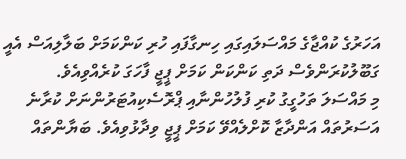އަހަރުގެ ކުއްޖާގެ މައްސަލައިގައި ހިނގާފައި ހުރި ކަންކަމަށް ބަލާލިއަސް އެއީ ގަބޫލުކުރަންވެސް ދަތި ކަންކަން ކަމަށް ޕީޖީ ފާހަގަ ކުރެއްވިއެވެ.
މި މައްސަލަ ތަހުގީގު ކުރި ފުލުހުންނާއި ޕްރޮސެކިއުޓަރުންނަށް ކުރާނެ އަސަރުތައް އަންދާޒާ ކޮށްލެއްވޭ ކަމަށް ޕީޖީ ވިދާޅުވިއެވެ. ބަޔާންތައް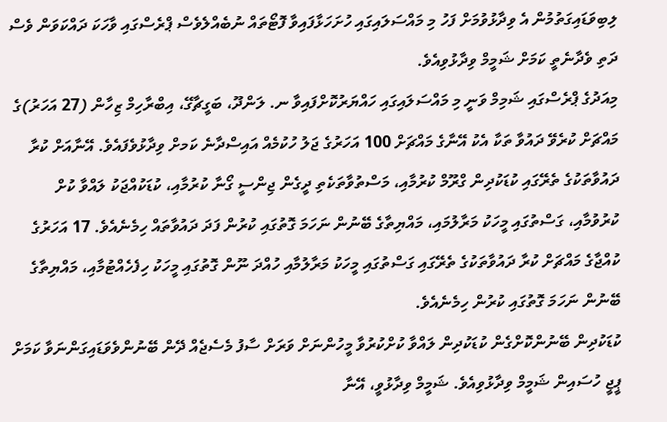ލިބިވަޑައިގަތުމުން އެ ވިދާޅުވުމަށް ފަހު މި މައްސަލައިގައި ހުށަހަޅާފައިވާ ފޮޓޯތައް ނުބެއްލެވެސް ޕްރެސްގައި ވާހަކަ ދައްކަވަން ވެސް ދަތި ވެދާނެތީ ކަމަށް ޝަމީމް ވިދާޅުވިއެވެ.
މިއަދުގެ ޕްރެސްގައި ޝަމިމް ވަނީ މި މައްސަލައިގައި ހައްޔަރުކޮށްފައިވާ ނ. ލަންދޫ، ބަގީޗާގޭ، އިބްރާހިމް ޒިހާން (27 އަހަރު)ގެ މައްޗަށް ކުރެވޭ ދައުވާ ތަކާ އެކު އޭނާގެ މައްޗަށް 100 އަހަރުގެ ޖަލު ހުކުމެއް އައިސްދާނެ ކަމށް ވިދާޅުވެފައެވެ. އޭނާއަށް ކުރާ ދައުވާތަކުގެ ތެރޭގައި ކުޑަކުދިން ގްރޫމް ކުރުމާއި، މަސްތުވާތަކެތި ދީގެން ޖިންސީ ގޯނާ ކުރުމާއި، ކުޑަކުއްޖަކު ލައްވާ ކުށް ކުރުވުމާއި، ގަސްތުގައި މީހަކު މަރާލުމައި، މައްޔިތާގެ ބޭނުން ނަހަމަ ގޮތުގައި ކުރުން ފަދަ ދައުވާތައް ހިމެނެއެވެ. 17 އަހަރުގެ ކުއްޖާގެ މައްޗަށް ކުރާ ދައުވާތަކުގެ ތެރޭގައި ގަސްތުގައި މީހަކު މަރާލުމާއި ހުއްދަ ނޫން ގޮތުގައި މީހަކު ހިފެހެއްޓުމާއި، މައްޔިތާގެ ބޭނުން ނަހަމަ ގޮތުގައި ކުރުން ހިމެނެއެވެ.
ކުޑަކުދިން ބޭނުންކޮށްގެން ކުޑަކުދިން ލައްވާ ކުށްކުރުވާ މީހުންނަށް ވަރަށް ސާފު މެސެޖެއް ދޭން ބޭނުންވެވަޑައިގަންނަވާ ކަމަށް ޕީޖީ ހުސައިން ޝަމީމް ވިދާޅުވިއެވެ. ޝަމީމް ވިދާޅުވީ، އޭނާ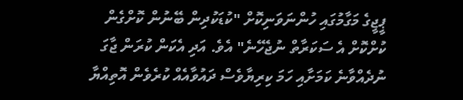ޕީޖީގެ މަގާމުގައި ހުންނަވަނިކޮށް "ކުޑަކުދިން ބޭނުން ކޮށްގެން ކުށްކޮށް އެ ސަކަރާތް ނުޖެހޭނެ" އެވެ. އަދި އެކަން ކުރަން ޖާގަ ނުދެއްވާނެ ކަމަށާއި ހަމަ ކިރިޔާވެސް ދައުވާއެއް ކުރެވެން އޮތިއްޔާ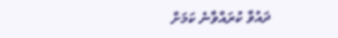ދައުވާ ކުރައްވާނެ ކަމަށް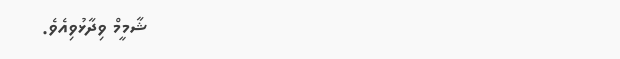ޝާމީމް ވިދާޅުވިއެވެ.